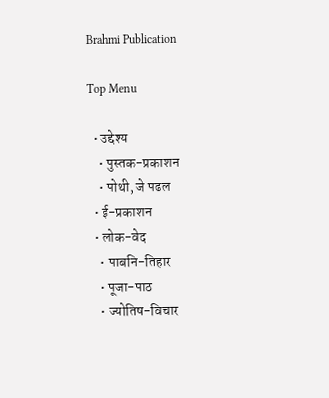Brahmi Publication

Top Menu

  • उद्देश्य
    • पुस्तक-प्रकाशन
    • पोथी, जे पढल
  • ई-प्रकाशन
  • लोक-वेद
    • पाबनि-तिहार
    • पूजा-पाठ
    • ज्योतिष-विचार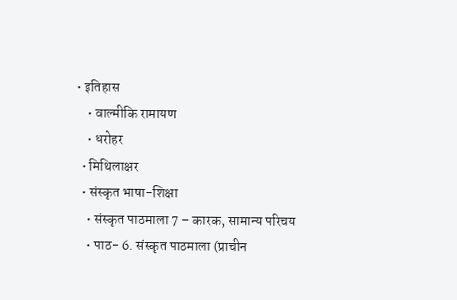• इतिहास
    • वाल्मीकि रामायण
    • धरोहर
  • मिथिलाक्षर
  • संस्कृत भाषा-शिक्षा
    • संस्कृत पाठमाला 7 – कारक, सामान्य परिचय
    • पाठ- 6. संस्कृत पाठमाला (प्राचीन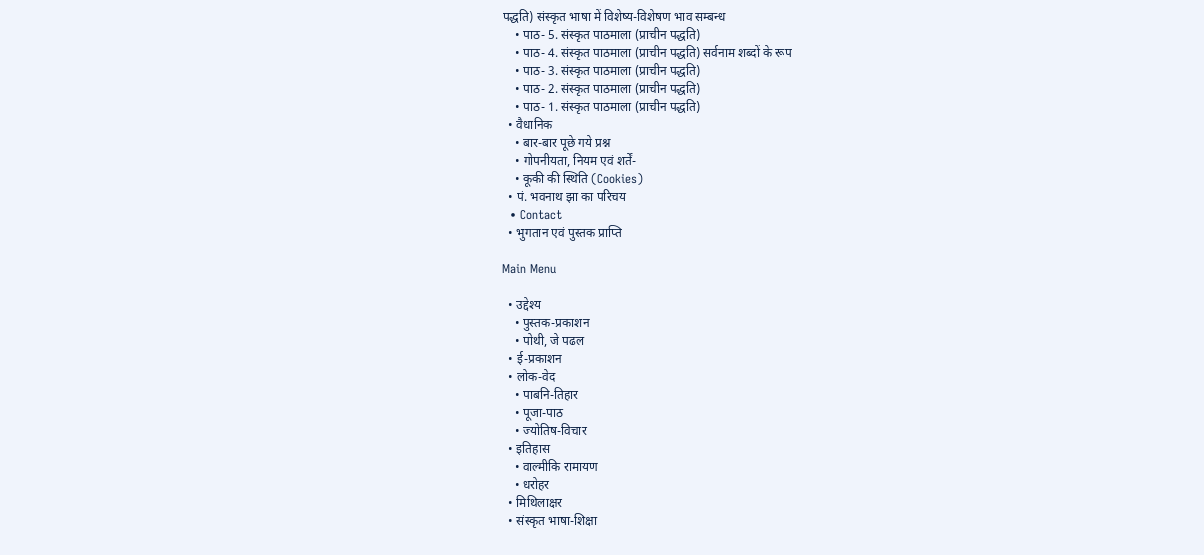पद्धति) संस्कृत भाषा में विशेष्य-विशेषण भाव सम्बन्ध
    • पाठ- 5. संस्कृत पाठमाला (प्राचीन पद्धति)
    • पाठ- 4. संस्कृत पाठमाला (प्राचीन पद्धति) सर्वनाम शब्दों के रूप
    • पाठ- 3. संस्कृत पाठमाला (प्राचीन पद्धति)
    • पाठ- 2. संस्कृत पाठमाला (प्राचीन पद्धति)
    • पाठ- 1. संस्कृत पाठमाला (प्राचीन पद्धति)
  • वैधानिक
    • बार-बार पूछे गये प्रश्न
    • गोपनीयता, नियम एवं शर्तें-
    • कूकी की स्थिति (Cookies)
  • पं. भवनाथ झा का परिचय
  • Contact
  • भुगतान एवं पुस्तक प्राप्ति

Main Menu

  • उद्देश्य
    • पुस्तक-प्रकाशन
    • पोथी, जे पढल
  • ई-प्रकाशन
  • लोक-वेद
    • पाबनि-तिहार
    • पूजा-पाठ
    • ज्योतिष-विचार
  • इतिहास
    • वाल्मीकि रामायण
    • धरोहर
  • मिथिलाक्षर
  • संस्कृत भाषा-शिक्षा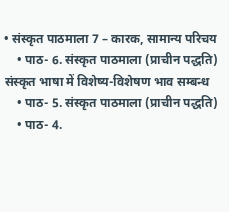• संस्कृत पाठमाला 7 – कारक, सामान्य परिचय
    • पाठ- 6. संस्कृत पाठमाला (प्राचीन पद्धति) संस्कृत भाषा में विशेष्य-विशेषण भाव सम्बन्ध
    • पाठ- 5. संस्कृत पाठमाला (प्राचीन पद्धति)
    • पाठ- 4.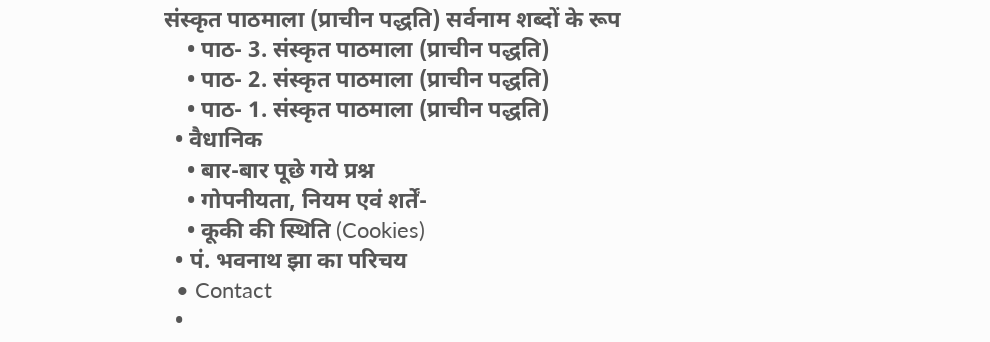संस्कृत पाठमाला (प्राचीन पद्धति) सर्वनाम शब्दों के रूप
    • पाठ- 3. संस्कृत पाठमाला (प्राचीन पद्धति)
    • पाठ- 2. संस्कृत पाठमाला (प्राचीन पद्धति)
    • पाठ- 1. संस्कृत पाठमाला (प्राचीन पद्धति)
  • वैधानिक
    • बार-बार पूछे गये प्रश्न
    • गोपनीयता, नियम एवं शर्तें-
    • कूकी की स्थिति (Cookies)
  • पं. भवनाथ झा का परिचय
  • Contact
  •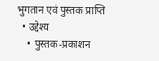भुगतान एवं पुस्तक प्राप्ति
  • उद्देश्य
    • पुस्तक-प्रकाशन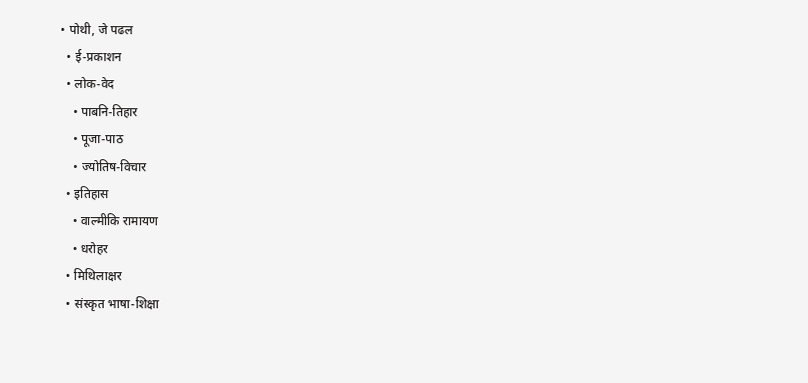• पोथी, जे पढल
  • ई-प्रकाशन
  • लोक-वेद
    • पाबनि-तिहार
    • पूजा-पाठ
    • ज्योतिष-विचार
  • इतिहास
    • वाल्मीकि रामायण
    • धरोहर
  • मिथिलाक्षर
  • संस्कृत भाषा-शिक्षा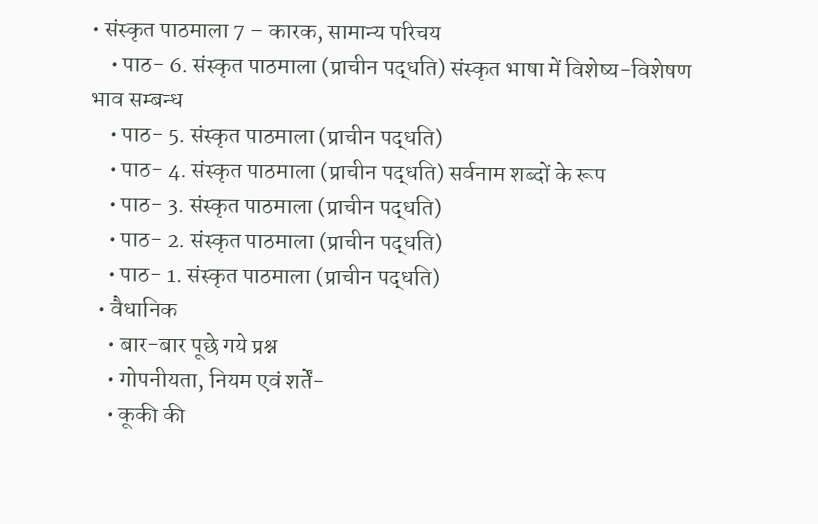• संस्कृत पाठमाला 7 – कारक, सामान्य परिचय
    • पाठ- 6. संस्कृत पाठमाला (प्राचीन पद्धति) संस्कृत भाषा में विशेष्य-विशेषण भाव सम्बन्ध
    • पाठ- 5. संस्कृत पाठमाला (प्राचीन पद्धति)
    • पाठ- 4. संस्कृत पाठमाला (प्राचीन पद्धति) सर्वनाम शब्दों के रूप
    • पाठ- 3. संस्कृत पाठमाला (प्राचीन पद्धति)
    • पाठ- 2. संस्कृत पाठमाला (प्राचीन पद्धति)
    • पाठ- 1. संस्कृत पाठमाला (प्राचीन पद्धति)
  • वैधानिक
    • बार-बार पूछे गये प्रश्न
    • गोपनीयता, नियम एवं शर्तें-
    • कूकी की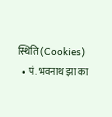स्थिति (Cookies)
  • पं. भवनाथ झा का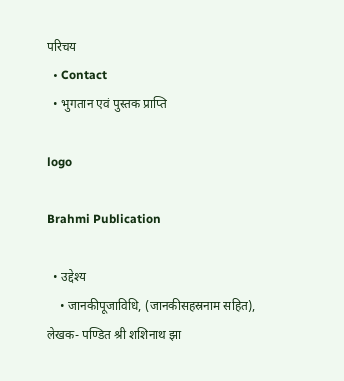परिचय
  • Contact
  • भुगतान एवं पुस्तक प्राप्ति

logo

Brahmi Publication

  • उद्देश्य
    • जानकीपूजाविधि, (जानकीसहस्रनाम सहित), लेखक- पण्डित श्री शशिनाथ झा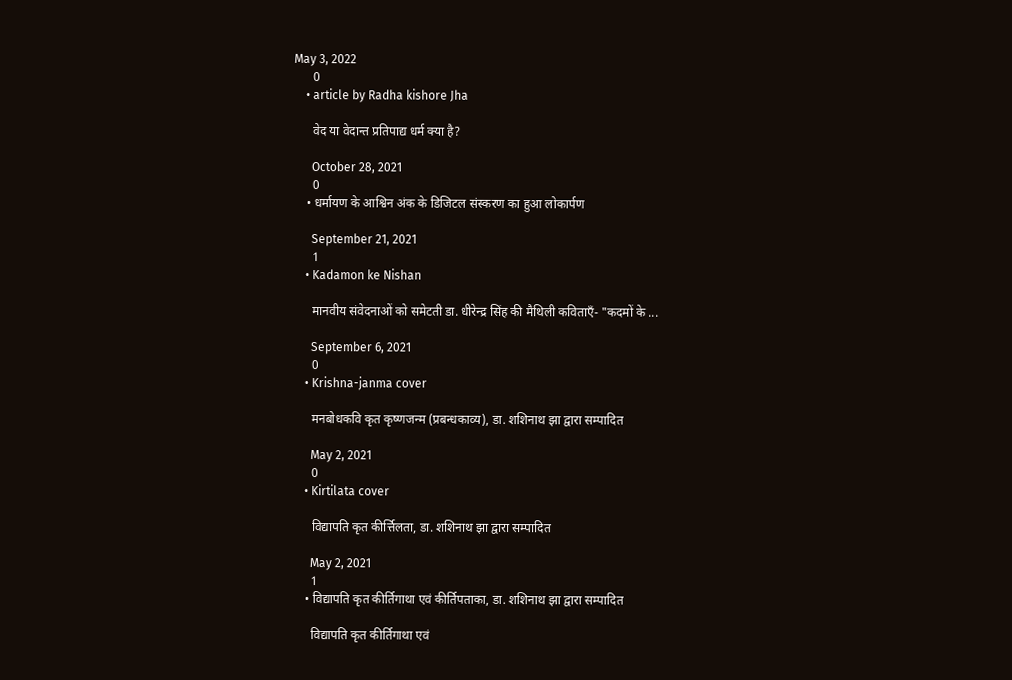May 3, 2022
      0
    • article by Radha kishore Jha

      वेद या वेदान्त प्रतिपाद्य धर्म क्या है?

      October 28, 2021
      0
    • धर्मायण के आश्विन अंक के डिजिटल संस्करण का हुआ लोकार्पण

      September 21, 2021
      1
    • Kadamon ke Nishan

      मानवीय संवेदनाओं को समेटती डा. धीरेन्द्र सिंह की मैथिली कविताएँ- "कदमों के ...

      September 6, 2021
      0
    • Krishna-janma cover

      मनबोधकवि कृत कृष्णजन्म (प्रबन्धकाव्य), डा. शशिनाथ झा द्वारा सम्पादित

      May 2, 2021
      0
    • Kirtilata cover

      विद्यापति कृत कीर्त्तिलता, डा. शशिनाथ झा द्वारा सम्पादित

      May 2, 2021
      1
    • विद्यापति कृत कीर्तिगाथा एवं कीर्तिपताका, डा. शशिनाथ झा द्वारा सम्पादित

      विद्यापति कृत कीर्तिगाथा एवं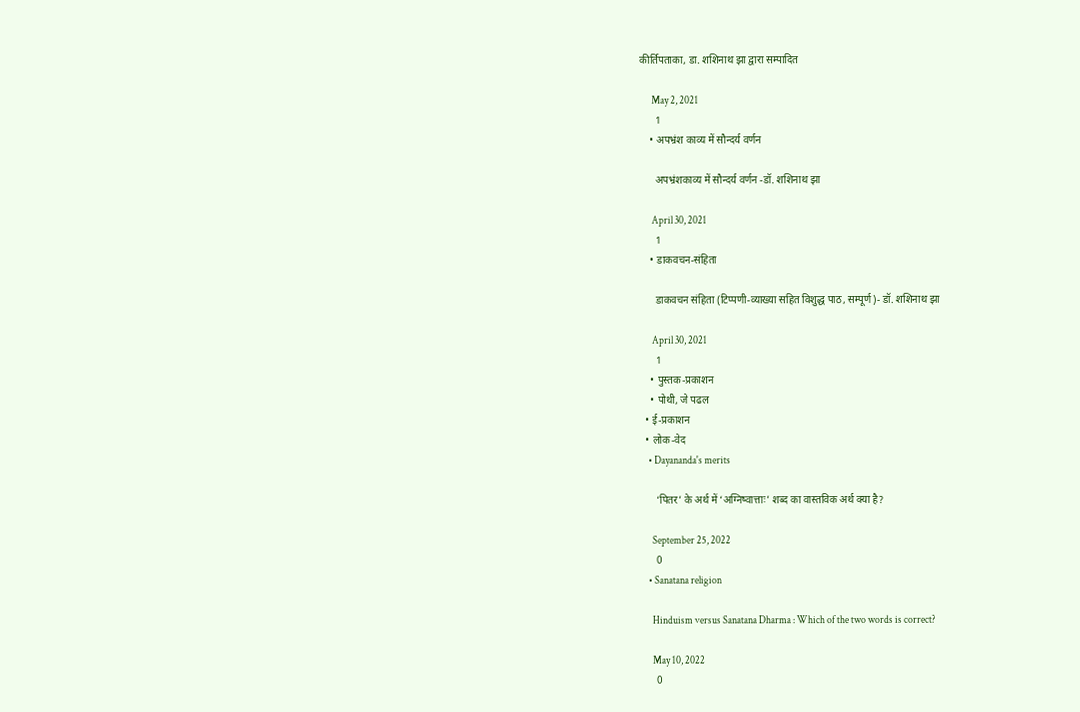कीर्तिपताका, डा. शशिनाथ झा द्वारा सम्पादित

      May 2, 2021
      1
    • अपभ्रंश काव्य में सौन्दर्य वर्णन

      अपभ्रंशकाव्य में सौन्दर्य वर्णन -डॉ. शशिनाथ झा

      April 30, 2021
      1
    • डाकवचन-संहिता

      डाकवचन संहिता (टिप्पणी-व्याख्या सहित विशुद्ध पाठ, सम्पूर्ण)- डॉ. शशिनाथ झा

      April 30, 2021
      1
    • पुस्तक-प्रकाशन
    • पोथी, जे पढल
  • ई-प्रकाशन
  • लोक-वेद
    • Dayananda's merits

      ‘पितर’ के अर्थ में ‘अग्निष्वात्ताः’ शब्द का वास्तविक अर्थ क्या है?

      September 25, 2022
      0
    • Sanatana religion

      Hinduism versus Sanatana Dharma : Which of the two words is correct?

      May 10, 2022
      0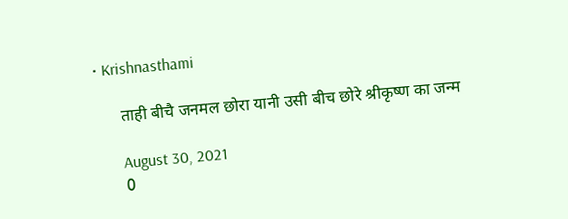• Krishnasthami

      ताही बीचै जनमल छोरा यानी उसी बीच छोरे श्रीकृष्ण का जन्म

      August 30, 2021
      0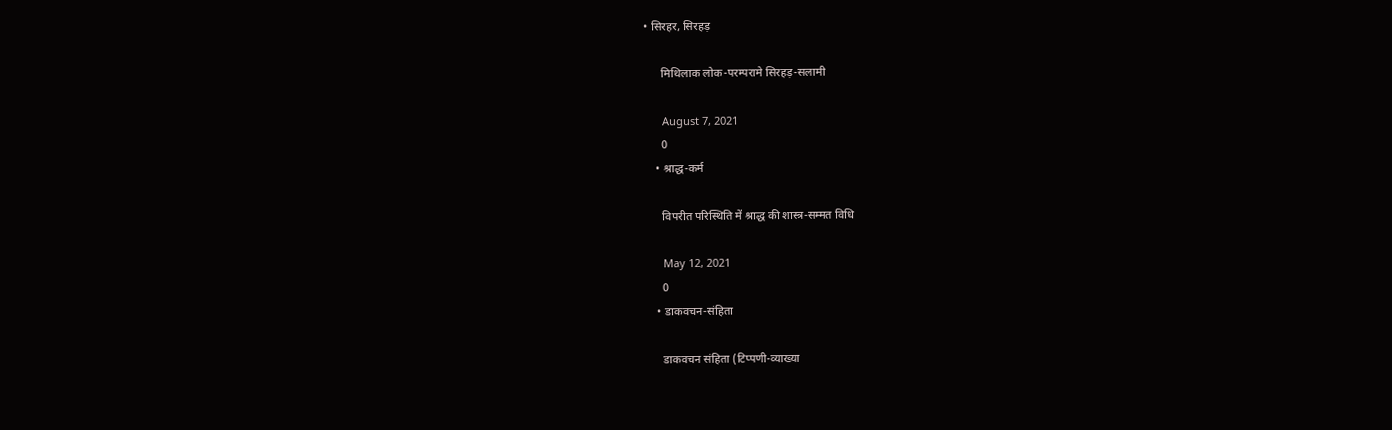• सिरहर, सिरहड़

      मिथिलाक लोक-परम्परामे सिरहड़-सलामी

      August 7, 2021
      0
    • श्राद्ध-कर्म

      विपरीत परिस्थिति में श्राद्ध की शास्त्र-सम्मत विधि

      May 12, 2021
      0
    • डाकवचन-संहिता

      डाकवचन संहिता (टिप्पणी-व्याख्या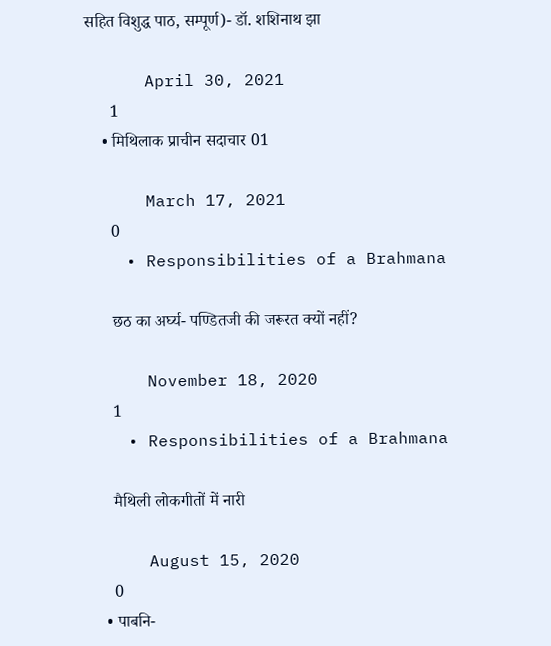सहित विशुद्ध पाठ, सम्पूर्ण)- डॉ. शशिनाथ झा

      April 30, 2021
      1
    • मिथिलाक प्राचीन सदाचार 01

      March 17, 2021
      0
    • Responsibilities of a Brahmana

      छठ का अर्घ्य- पण्डितजी की जरूरत क्यों नहीं?

      November 18, 2020
      1
    • Responsibilities of a Brahmana

      मैथिली लोकगीतों में नारी

      August 15, 2020
      0
    • पाबनि-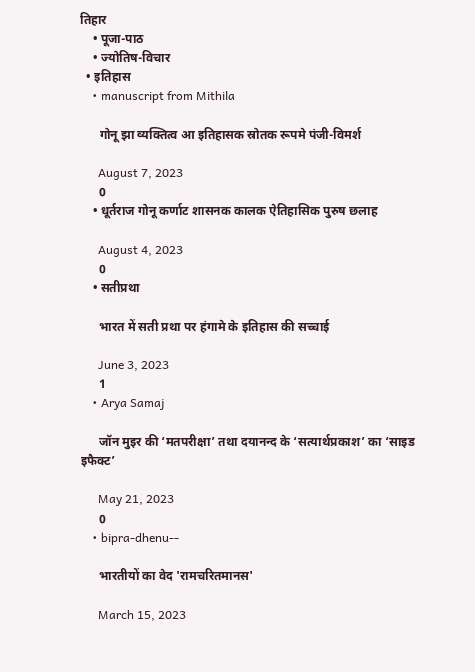तिहार
    • पूजा-पाठ
    • ज्योतिष-विचार
  • इतिहास
    • manuscript from Mithila

      गोनू झा व्यक्तित्व आ इतिहासक स्रोतक रूपमे पंजी-विमर्श

      August 7, 2023
      0
    • धूर्तराज गोनू कर्णाट शासनक कालक ऐतिहासिक पुरुष छलाह

      August 4, 2023
      0
    • सतीप्रथा

      भारत में सती प्रथा पर हंगामे के इतिहास की सच्चाई

      June 3, 2023
      1
    • Arya Samaj

      जॉन मुइर की ‘मतपरीक्षा’ तथा दयानन्द के ‘सत्यार्थप्रकाश’ का ‘साइड इफैक्ट’

      May 21, 2023
      0
    • bipra-dhenu--

      भारतीयों का वेद 'रामचरितमानस'

      March 15, 2023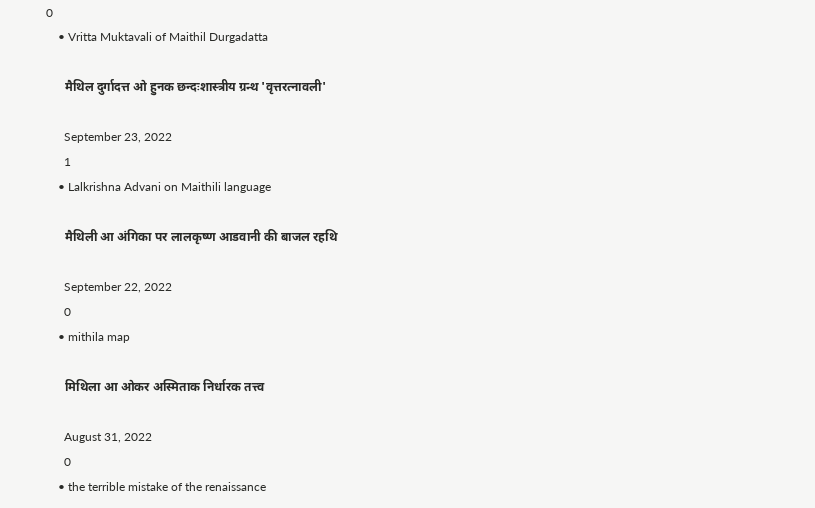0
    • Vritta Muktavali of Maithil Durgadatta

      मैथिल दुर्गादत्त ओ हुनक छन्दःशास्त्रीय ग्रन्थ 'वृत्तरत्नावली'

      September 23, 2022
      1
    • Lalkrishna Advani on Maithili language

      मैथिली आ अंगिका पर लालकृष्ण आडवानी की बाजल रहथि

      September 22, 2022
      0
    • mithila map

      मिथिला आ ओकर अस्मिताक निर्धारक तत्त्व

      August 31, 2022
      0
    • the terrible mistake of the renaissance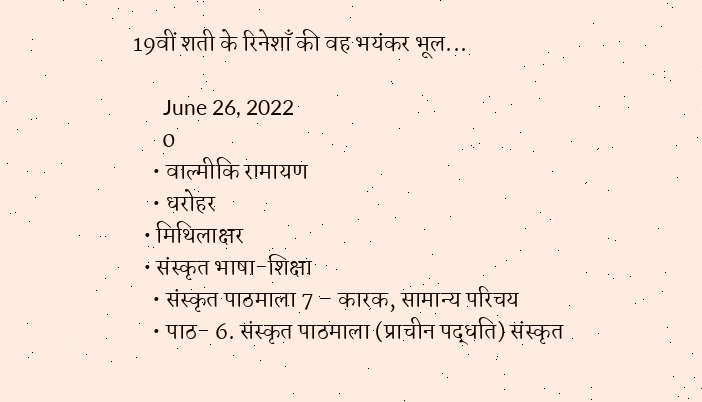19वीं शती के रिनेशाँ की वह भयंकर भूल...

      June 26, 2022
      0
    • वाल्मीकि रामायण
    • धरोहर
  • मिथिलाक्षर
  • संस्कृत भाषा-शिक्षा
    • संस्कृत पाठमाला 7 – कारक, सामान्य परिचय
    • पाठ- 6. संस्कृत पाठमाला (प्राचीन पद्धति) संस्कृत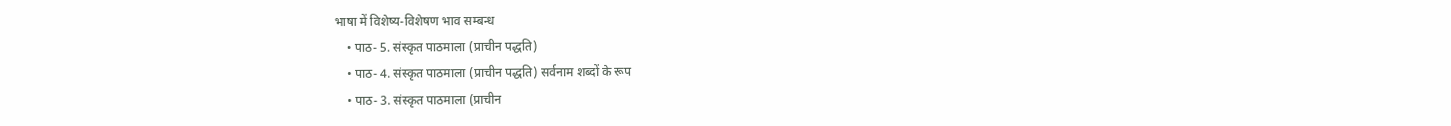भाषा में विशेष्य-विशेषण भाव सम्बन्ध
    • पाठ- 5. संस्कृत पाठमाला (प्राचीन पद्धति)
    • पाठ- 4. संस्कृत पाठमाला (प्राचीन पद्धति) सर्वनाम शब्दों के रूप
    • पाठ- 3. संस्कृत पाठमाला (प्राचीन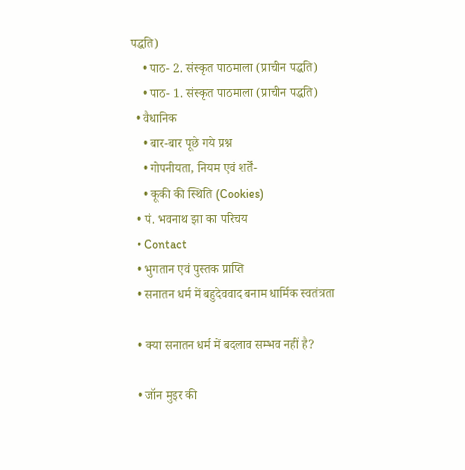पद्धति)
    • पाठ- 2. संस्कृत पाठमाला (प्राचीन पद्धति)
    • पाठ- 1. संस्कृत पाठमाला (प्राचीन पद्धति)
  • वैधानिक
    • बार-बार पूछे गये प्रश्न
    • गोपनीयता, नियम एवं शर्तें-
    • कूकी की स्थिति (Cookies)
  • पं. भवनाथ झा का परिचय
  • Contact
  • भुगतान एवं पुस्तक प्राप्ति
  • सनातन धर्म में बहुदेववाद बनाम धार्मिक स्वतंत्रता

  • क्या सनातन धर्म में बदलाव सम्भव नहीं है?

  • जॉन मुइर की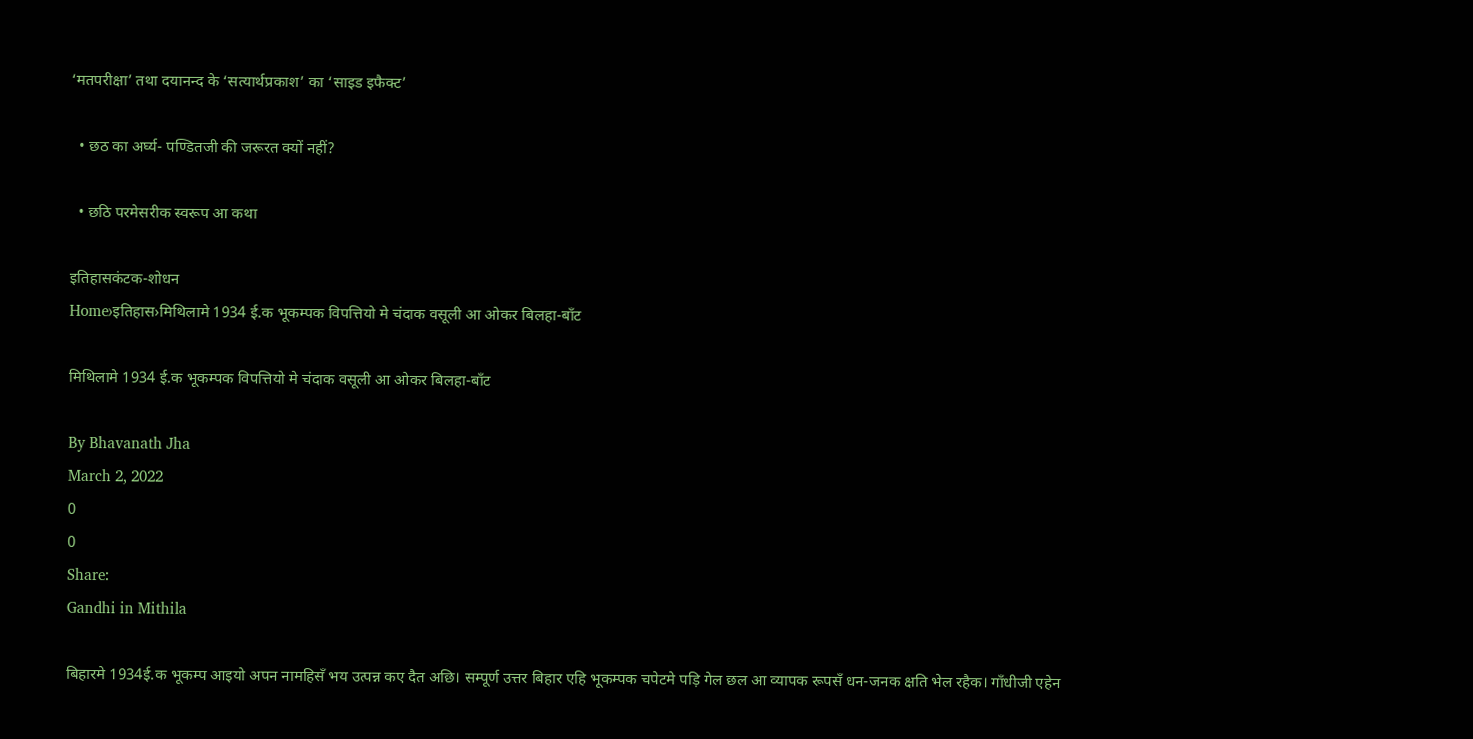‘मतपरीक्षा’ तथा दयानन्द के ‘सत्यार्थप्रकाश’ का ‘साइड इफैक्ट’

  • छठ का अर्घ्य- पण्डितजी की जरूरत क्यों नहीं?

  • छठि परमेसरीक स्वरूप आ कथा

इतिहासकंटक-शोधन
Home›इतिहास›मिथिलामे 1934 ई.क भूकम्पक विपत्तियो मे चंदाक वसूली आ ओकर बिलहा-बाँट

मिथिलामे 1934 ई.क भूकम्पक विपत्तियो मे चंदाक वसूली आ ओकर बिलहा-बाँट

By Bhavanath Jha
March 2, 2022
0
0
Share:
Gandhi in Mithila

बिहारमे 1934ई.क भूकम्प आइयो अपन नामहिसँ भय उत्पन्न कए दैत अछि। सम्पूर्ण उत्तर बिहार एहि भूकम्पक चपेटमे पड़ि गेल छल आ व्यापक रूपसँ धन-जनक क्षति भेल रहैक। गाँधीजी एहेन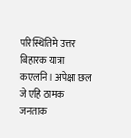परिस्थितिमे उत्तर बिहारक यात्रा कएलनि। अपेक्षा छल जे एहि ठामक जनताक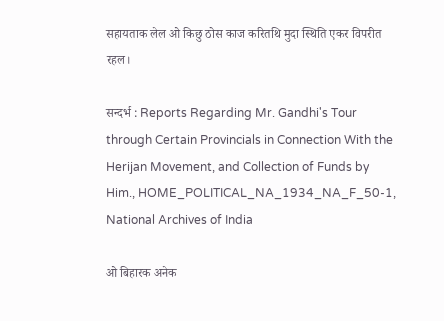सहायताक लेल ओ किछु ठोस काज करितथि मुदा स्थिति एकर विपरीत रहल।

सन्दर्भ : Reports Regarding Mr. Gandhi's Tour through Certain Provincials in Connection With the Herijan Movement, and Collection of Funds by Him., HOME_POLITICAL_NA_1934_NA_F_50-1, National Archives of India

ओ बिहारक अनेक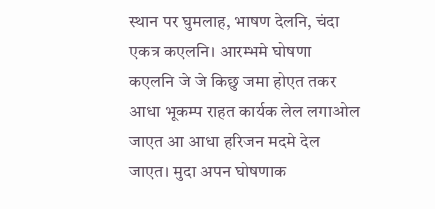स्थान पर घुमलाह, भाषण देलनि, चंदा एकत्र कएलनि। आरम्भमे घोषणा कएलनि जे जे किछु जमा होएत तकर आधा भूकम्प राहत कार्यक लेल लगाओल जाएत आ आधा हरिजन मदमे देल जाएत। मुदा अपन घोषणाक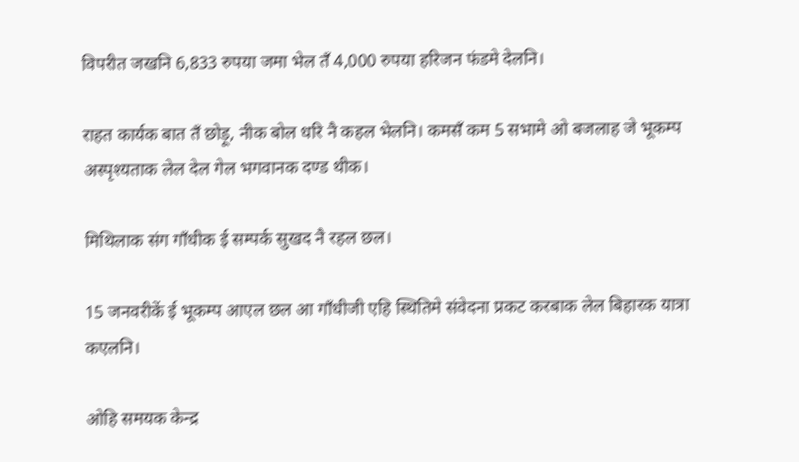विपरीत जखनि 6,833 रुपया जमा भेल तँ 4,000 रुपया हरिजन फंडमे देलनि।

राहत कार्यक बात तँ छोड़ू, नीक बोल धरि नै कहल भेलनि। कमसँ कम 5 सभामे ओ बजलाह जे भूकम्प अस्पृश्यताक लेल देल गेल भगवानक दण्ड थीक।

मिथिलाक संग गाँधीक ई सम्पर्क सुखद नै रहल छल।

15 जनवरीकें ई भूकम्प आएल छल आ गाँधीजी एहि स्थितिमे संवेदना प्रकट करबाक लेल बिहारक यात्रा कएलनि।

ओहि समयक केन्द्र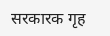सरकारक गृह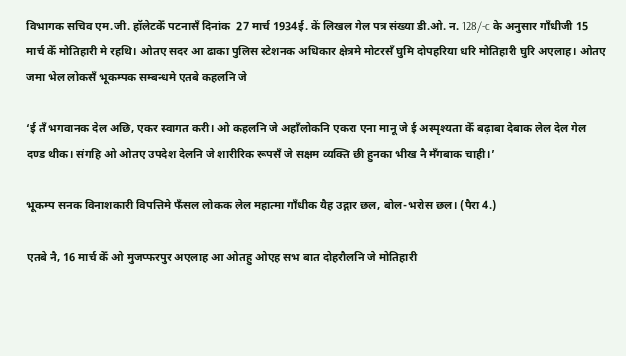विभागक सचिव एम.जी. हॉलेटकेँ पटनासँ दिनांक  27 मार्च 1934ई. कें लिखल गेल पत्र संख्या डी.ओ. न. 128/-c के अनुसार गाँधीजी 15 मार्च केँ मोतिहारी मे रहथि। ओतए सदर आ ढाका पुलिस स्टेशनक अधिकार क्षेत्रमे मोटरसँ घुमि दोपहरिया धरि मोतिहारी घुरि अएलाह। ओतए जमा भेल लोकसँ भूकम्पक सम्बन्धमे एतबे कहलनि जे

‘ई तँ भगवानक देल अछि, एकर स्वागत करी। ओ कहलनि जे अहाँलोकनि एकरा एना मानू जे ई अस्पृश्यता केँ बढ़ाबा देबाक लेल देल गेल दण्ड थीक। संगहि ओ ओतए उपदेश देलनि जे शारीरिक रूपसँ जे सक्षम व्यक्ति छी हुनका भीख नै मँगबाक चाही।’

भूकम्प सनक विनाशकारी विपत्तिमे फँसल लोकक लेल महात्मा गाँधीक यैह उद्गार छल, बोल-भरोस छल। (पैरा 4.)

एतबे नै, 16 मार्च केँ ओ मुजप्फरपुर अएलाह आ ओतहु ओएह सभ बात दोहरौलनि जे मोतिहारी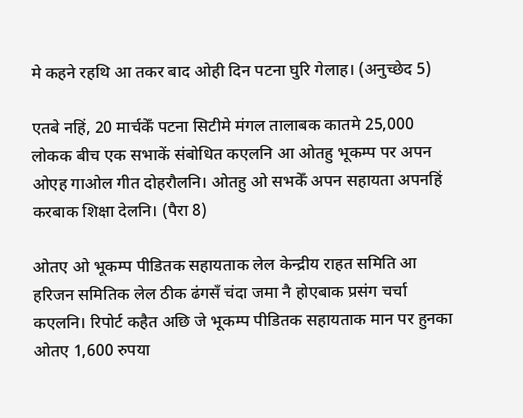मे कहने रहथि आ तकर बाद ओही दिन पटना घुरि गेलाह। (अनुच्छेद 5)

एतबे नहिं, 20 मार्चकेँ पटना सिटीमे मंगल तालाबक कातमे 25,000 लोकक बीच एक सभाकें संबोधित कएलनि आ ओतहु भूकम्प पर अपन ओएह गाओल गीत दोहरौलनि। ओतहु ओ सभकेँ अपन सहायता अपनहिं करबाक शिक्षा देलनि। (पैरा 8)

ओतए ओ भूकम्प पीडितक सहायताक लेल केन्द्रीय राहत समिति आ हरिजन समितिक लेल ठीक ढंगसँ चंदा जमा नै होएबाक प्रसंग चर्चा कएलनि। रिपोर्ट कहैत अछि जे भूकम्प पीडितक सहायताक मान पर हुनका ओतए 1,600 रुपया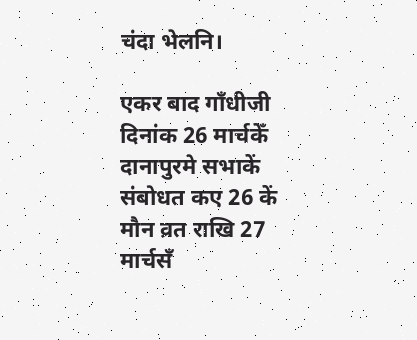चंदा भेलनि।

एकर बाद गाँधीजी दिनांक 26 मार्चकेँ दानापुरमे सभाकें संबोधत कए 26 कें मौन व्रत राखि 27 मार्चसँ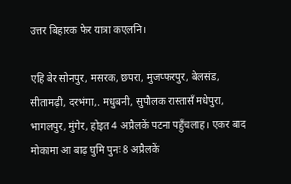उत्तर बिहारक फेर यात्रा कएलनि।

एहि बेर सोनपुर, मसरक, छपरा, मुजप्फरपुर, बेलसंड, सीतामढ़ी, दरभंगा,. मधुबनी, सुपौलक रास्तासँ मधेपुरा,  भागलपुर, मुंगेर, होइत 4 अप्रैलकें पटना पहुँचलाह। एकर बाद मोकामा आ बाढ़ घुमि पुनः 8 अप्रैलकें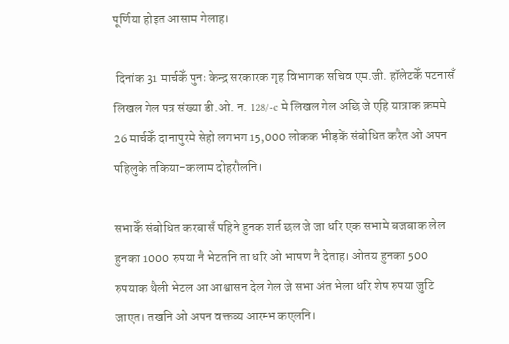पूर्णिया होइत आसाम गेलाह।

 दिनांक 31 मार्चकेँ पुनः केन्द्र सरकारक गृह विभागक सचिव एम.जी. हॉलेटकेँ पटनासँ लिखल गेल पत्र संख्या डी.ओ. न. 128/-c मे लिखल गेल अछि जे एहि यात्राक क्रममे 26 मार्चकेँ दानापुरमे सेहो लगभग 15,000 लोकक भीड़कें संबोधित करैत ओ अपन पहिलुके तकिया-कलाम दोहरौलनि।

सभाकेँ संबोधित करबासँ पहिने हुनक शर्त छल जे जा धरि एक सभामे बजबाक लेल हुनका 1000 रुपया नै भेटतनि ता धरि ओ भाषण नै देताह। ओतय हुनका 500 रुपयाक थैली भेटल आ आश्वासन देल गेल जे सभा अंत भेला धरि शेष रुपया जुटि जाएत। तखनि ओ अपन वक्तव्य आरम्भ कएलनि।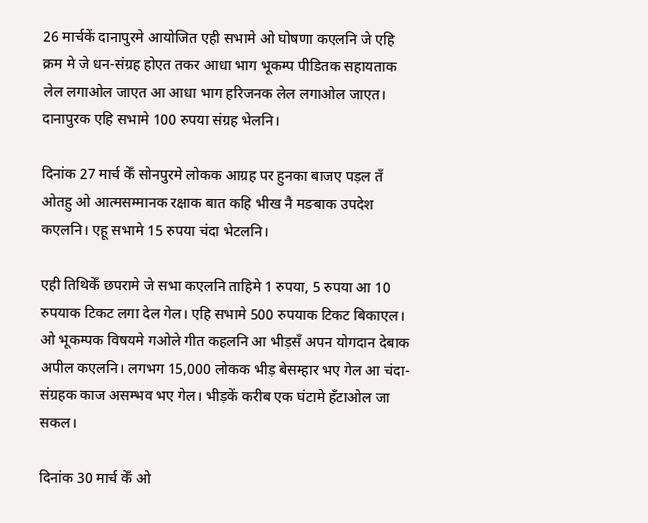26 मार्चकें दानापुरमे आयोजित एही सभामे ओ घोषणा कएलनि जे एहि क्रम मे जे धन-संग्रह होएत तकर आधा भाग भूकम्प पीडितक सहायताक लेल लगाओल जाएत आ आधा भाग हरिजनक लेल लगाओल जाएत। दानापुरक एहि सभामे 100 रुपया संग्रह भेलनि।

दिनांक 27 मार्च केँ सोनपुरमे लोकक आग्रह पर हुनका बाजए पड़ल तँ ओतहु ओ आत्मसम्मानक रक्षाक बात कहि भीख नै मङबाक उपदेश कएलनि। एहू सभामे 15 रुपया चंदा भेटलनि।

एही तिथिकेँ छपरामे जे सभा कएलनि ताहिमे 1 रुपया, 5 रुपया आ 10 रुपयाक टिकट लगा देल गेल। एहि सभामे 500 रुपयाक टिकट बिकाएल। ओ भूकम्पक विषयमे गओले गीत कहलनि आ भीड़सँ अपन योगदान देबाक अपील कएलनि। लगभग 15,000 लोकक भीड़ बेसम्हार भए गेल आ चंदा-संग्रहक काज असम्भव भए गेल। भीड़कें करीब एक घंटामे हँटाओल जा सकल।

दिनांक 30 मार्च केँ ओ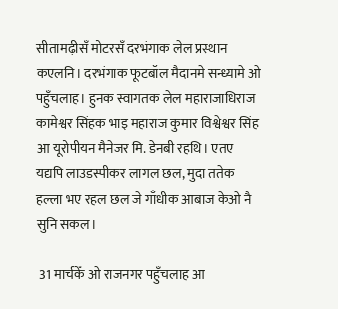सीतामढ़ीसँ मोटरसँ दरभंगाक लेल प्रस्थान कएलनि। दरभंगाक फूटबॉल मैदानमे सन्ध्यामे ओ पहुँचलाह। हुनक स्वागतक लेल महाराजाधिराज कामेश्वर सिंहक भाइ महाराज कुमार विश्वेश्वर सिंह आ यूरोपीयन मैनेजर मि. डेनबी रहथि। एतए यद्यपि लाउडस्पीकर लागल छल, मुदा ततेक हल्ला भए रहल छल जे गाँधीक आबाज केओ नै सुनि सकल।

 31 मार्चकेँ ओ राजनगर पहुँचलाह आ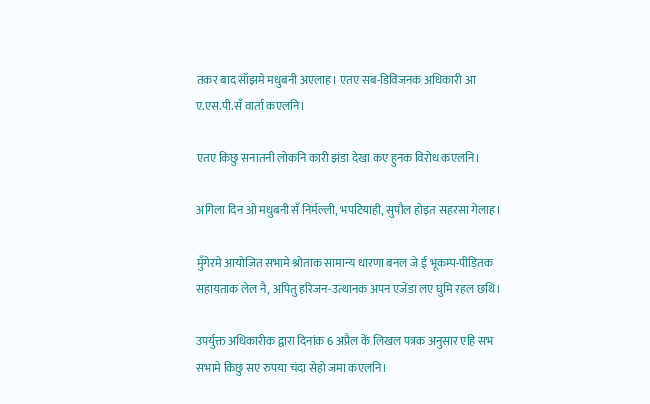तकर बाद साँझमे मधुबनी अएलाह। एतए सब-डिविजनक अधिकारी आ ए.एस.पी.सँ वार्ता कएलनि।

एतए किछु सनातनी लोकनि कारी झंडा देखा कए हुनक विरोध कएलनि।

अगिला दिन ओ मधुबनी सँ निर्मल्ली, भपटियाही, सुपौल होइत सहरसा गेलाह।

मुँगेरमे आयोजित सभामे श्रोताक सामान्य धारणा बनल जे ई भूकम्प-पीड़ितक सहायताक लेल नै, अपितु हरिजन-उत्थानक अपन एजेंडा लए घुमि रहल छथि।

उपर्युक्त अधिकारीक द्वारा दिनांक 6 अप्रैल कें लिखल पत्रक अनुसार एहि सभ सभामे किछु सए रुपया चंदा सेहो जमा कएलनि।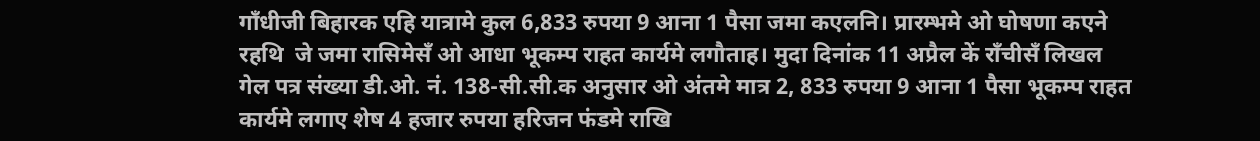गाँधीजी बिहारक एहि यात्रामे कुल 6,833 रुपया 9 आना 1 पैसा जमा कएलनि। प्रारम्भमे ओ घोषणा कएने रहथि  जे जमा रासिमेसँ ओ आधा भूकम्प राहत कार्यमे लगौताह। मुदा दिनांक 11 अप्रैल कें राँचीसँ लिखल गेल पत्र संख्या डी.ओ. नं. 138-सी.सी.क अनुसार ओ अंतमे मात्र 2, 833 रुपया 9 आना 1 पैसा भूकम्प राहत कार्यमे लगाए शेष 4 हजार रुपया हरिजन फंडमे राखि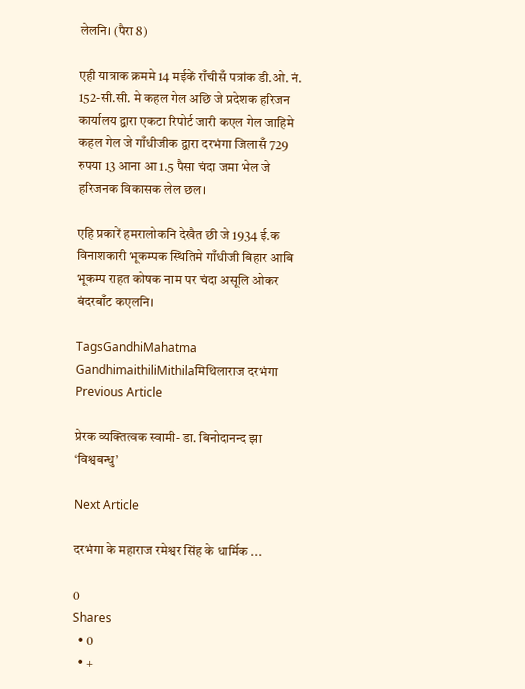लेलनि। (पैरा 8)

एही यात्राक क्रममे 14 मईकें राँचीसँ पत्रांक डी.ओ. नं. 152-सी.सी. मे कहल गेल अछि जे प्रदेशक हरिजन कार्यालय द्वारा एकटा रिपोर्ट जारी कएल गेल जाहिमे कहल गेल जे गाँधीजीक द्वारा दरभंगा जिलासँ 729 रुपया 13 आना आ 1.5 पैसा चंदा जमा भेल जे हरिजनक विकासक लेल छल।

एहि प्रकारें हमरालोकनि देखैत छी जे 1934 ई.क विनाशकारी भूकम्पक स्थितिमे गाँधीजी बिहार आबि भूकम्प राहत कोषक नाम पर चंदा असूलि ओकर बंदरबाँट कएलनि।

TagsGandhiMahatma GandhimaithiliMithilaमिथिलाराज दरभंगा
Previous Article

प्रेरक व्यक्तित्वक स्वामी- डा. बिनोदानन्द झा ‘विश्वबन्धु’

Next Article

दरभंगा के महाराज रमेश्वर सिंह के धार्मिक ...

0
Shares
  • 0
  • +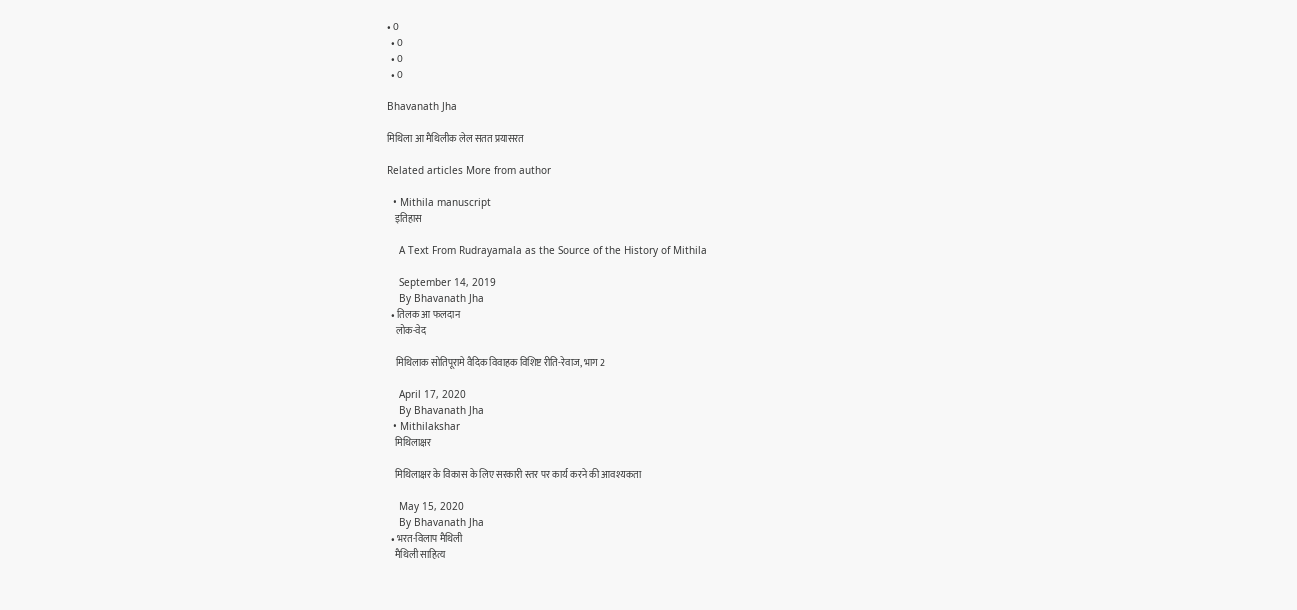• 0
  • 0
  • 0
  • 0

Bhavanath Jha

मिथिला आ मैथिलीक लेल सतत प्रयासरत

Related articles More from author

  • Mithila manuscript
    इतिहास

    A Text From Rudrayamala as the Source of the History of Mithila

    September 14, 2019
    By Bhavanath Jha
  • तिलक आ फलदान
    लोक-वेद

    मिथिलाक सोतिपूरामे वैदिक विवाहक विशिष्ट रीति-रेवाज, भाग 2

    April 17, 2020
    By Bhavanath Jha
  • Mithilakshar
    मिथिलाक्षर

    मिथिलाक्षर के विकास के लिए सरकारी स्तर पर कार्य करने की आवश्यकता

    May 15, 2020
    By Bhavanath Jha
  • भरत-विलाप मैथिली
    मैथिली साहित्य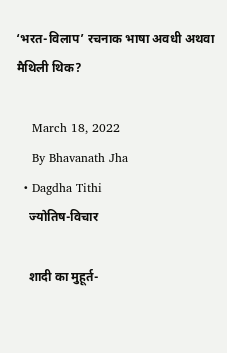‘भरत-विलाप’ रचनाक भाषा अवधी अथवा मैथिली थिक?

    March 18, 2022
    By Bhavanath Jha
  • Dagdha Tithi
    ज्योतिष-विचार

    शादी का मुहूर्त-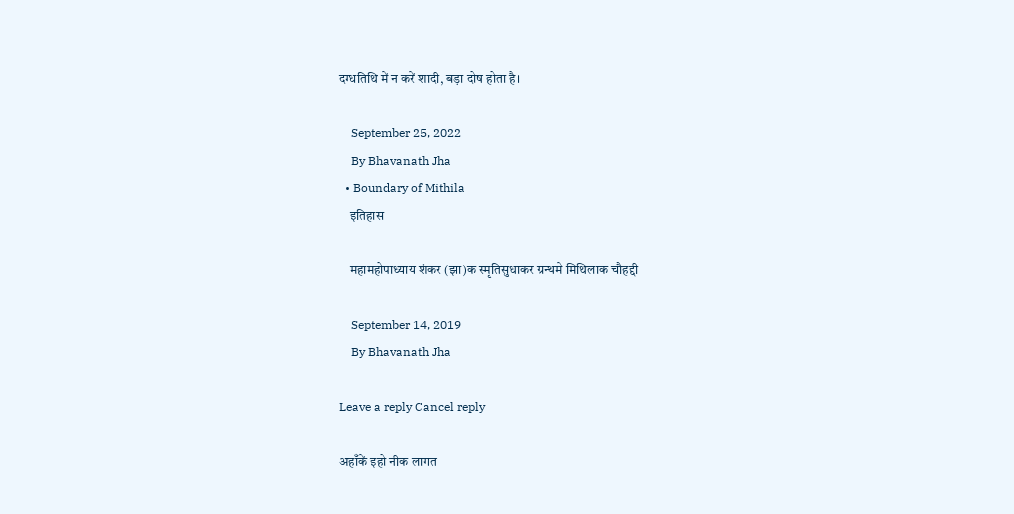दग्धतिथि में न करें शादी, बड़ा दोष होता है।

    September 25, 2022
    By Bhavanath Jha
  • Boundary of Mithila
    इतिहास

    महामहोपाध्याय शंकर (झा)क स्मृतिसुधाकर ग्रन्थमे मिथिलाक चौहद्दी

    September 14, 2019
    By Bhavanath Jha

Leave a reply Cancel reply

अहाँकें इहो नीक लागत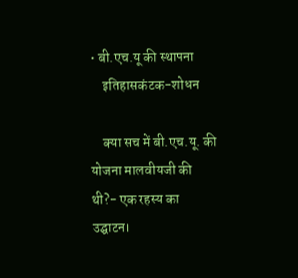• बी.एच.यू की स्थापना
    इतिहासकंटक-शोधन

    क्या सच में बी.एच.यू. की योजना मालवीयजी की थी?- एक रहस्य का उद्घाटन।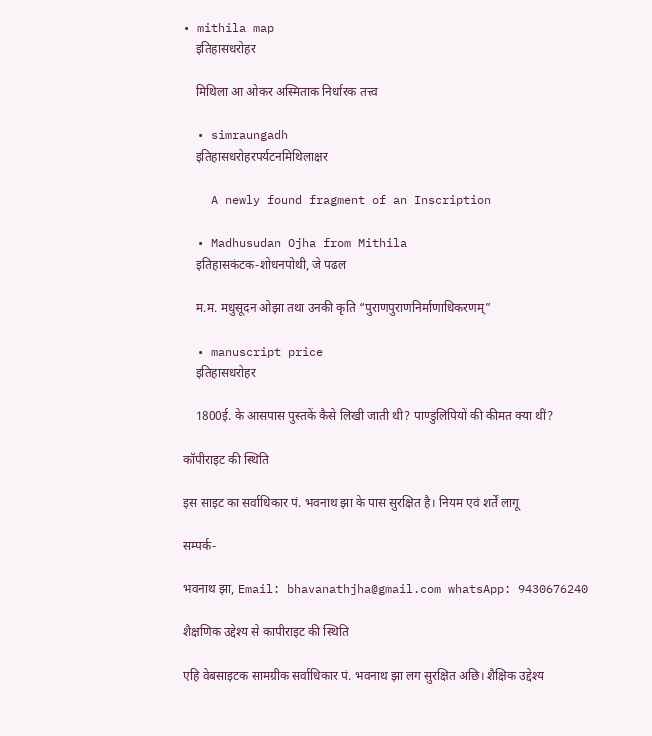• mithila map
    इतिहासधरोहर

    मिथिला आ ओकर अस्मिताक निर्धारक तत्त्व

  • simraungadh
    इतिहासधरोहरपर्यटनमिथिलाक्षर

    A newly found fragment of an Inscription

  • Madhusudan Ojha from Mithila
    इतिहासकंटक-शोधनपोथी, जे पढल

    म.म. मधुसूदन ओझा तथा उनकी कृति “पुराणपुराणनिर्माणाधिकरणम्”

  • manuscript price
    इतिहासधरोहर

    1800ई. के आसपास पुस्तकें कैसे लिखी जाती थी? पाण्डुलिपियों की कीमत क्या थीं?

कॉपीराइट की स्थिति

इस साइट का सर्वाधिकार पं. भवनाथ झा के पास सुरक्षित है। नियम एवं शर्तें लागू

सम्पर्क-

भवनाथ झा, Email: bhavanathjha@gmail.com whatsApp: 9430676240

शैक्षणिक उद्देश्य से कापीराइट की स्थिति

एहि वेबसाइटक सामग्रीक सर्वाधिकार पं. भवनाथ झा लग सुरक्षित अछि। शैक्षिक उद्देश्य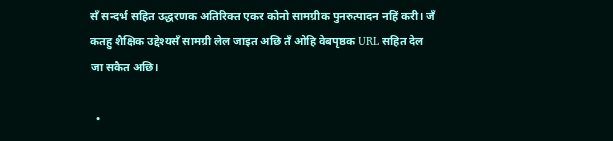सँ सन्दर्भ सहित उद्धरणक अतिरिक्त एकर कोनो सामग्रीक पुनरुत्पादन नहिं करी। जँ कतहु शैक्षिक उद्देश्यसँ सामग्री लेल जाइत अछि तँ ओहि वेबपृष्ठक URL सहित देल जा सकैत अछि।

  •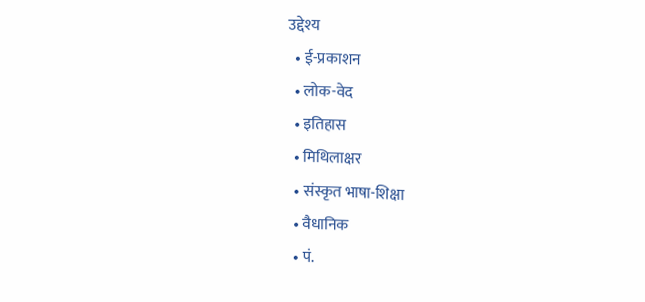उद्देश्य
  • ई-प्रकाशन
  • लोक-वेद
  • इतिहास
  • मिथिलाक्षर
  • संस्कृत भाषा-शिक्षा
  • वैधानिक
  • पं.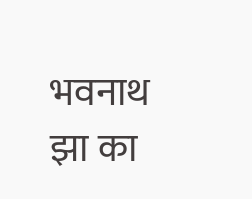भवनाथ झा का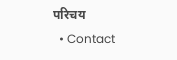परिचय
  • Contact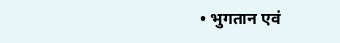• भुगतान एवं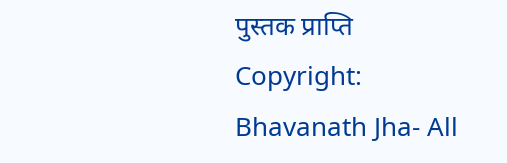पुस्तक प्राप्ति
Copyright: Bhavanath Jha- All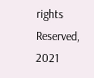rights Reserved, 2021